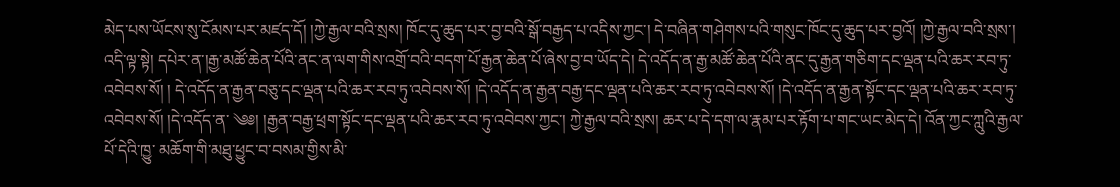མེད་པས་ཡོངས་སུ་ངོམས་པར་མཛད་དོ། །ཀྱེ་རྒྱལ་བའི་སྲས། ཁོང་དུ་ཆུད་པར་བྱ་བའི་སྒོ་བརྒྱད་པ་འདིས་ཀྱང་། དེ་བཞིན་གཤེགས་པའི་གསུང་ཁོང་དུ་ཆུད་པར་བྱའོ། །ཀྱེ་རྒྱལ་བའི་སྲས་། འདི་ལྟ་སྟེ། དཔེར་ན་།རྒྱ་མཚོ་ཆེན་པོའི་ནང་ན་ལག་གིས་འགྲོ་བའི་བདག་པོ་རྒྱན་ཆེན་པོ་ཞེས་བྱ་བ་ཡོད་དེ། དེ་འདོད་ན་རྒྱ་མཚོ་ཆེན་པོའི་ནང་དུ་རྒྱན་གཅིག་དང་ལྡན་པའི་ཆར་རབ་ཏུ་འབེབས་སོ། ། དེ་འདོད་ན་རྒྱན་བཅུ་དང་ལྡན་པའི་ཆར་རབ་ཏུ་འབེབས་སོ། །དེ་འདོད་ན་རྒྱན་བརྒྱ་དང་ལྡན་པའི་ཆར་རབ་ཏུ་འབེབས་སོ། །དེ་འདོད་ན་རྒྱན་སྟོང་དང་ལྡན་པའི་ཆར་རབ་ཏུ་འབེབས་སོ། །དེ་འདོད་ན་ ༄༅། །རྒྱན་བརྒྱ་ཕྲག་སྟོང་དང་ལྡན་པའི་ཆར་རབ་ཏུ་འབེབས་ཀྱང་། ཀྱེ་རྒྱལ་བའི་སྲས། ཆར་པ་དེ་དག་ལ་རྣམ་པར་རྟོག་པ་གང་ཡང་མེད་དེ། འོན་ཀྱང་ཀླུའི་རྒྱལ་པོ་དེའི་ཁྱུ་ མཆོག་གི་མཐུ་ཕྱུང་བ་བསམ་གྱིས་མི་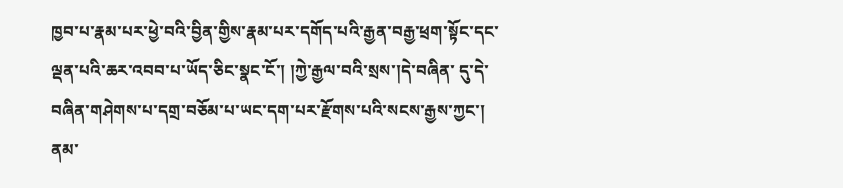ཁྱབ་པ་རྣམ་པར་ཕྱེ་བའི་བྱིན་གྱིས་རྣམ་པར་དགོད་པའི་རྒྱན་བརྒྱ་ཕྲག་སྟོང་དང་ལྡན་པའི་ཆར་འབབ་པ་ཡོད་ཅིང་སྣང་ངོ་། །ཀྱེ་རྒྱལ་བའི་སྲས་།དེ་བཞིན་ དུ་དེ་བཞིན་གཤེགས་པ་དགྲ་བཅོམ་པ་ཡང་དག་པར་རྫོགས་པའི་སངས་རྒྱས་ཀྱང་། ནམ་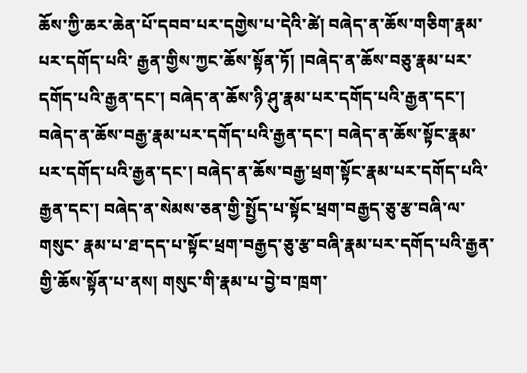ཆོས་ཀྱི་ཆར་ཆེན་པོ་དབབ་པར་དགྱེས་པ་དེའི་ཚེ། བཞེད་ན་ཆོས་གཅིག་རྣམ་པར་དགོད་པའི་ རྒྱན་གྱིས་ཀྱང་ཆོས་སྟོན་ཏོ། །བཞེད་ན་ཆོས་བཅུ་རྣམ་པར་དགོད་པའི་རྒྱན་དང་། བཞེད་ན་ཆོས་ཉི་ཤུ་རྣམ་པར་དགོད་པའི་རྒྱན་དང་། བཞེད་ན་ཆོས་བརྒྱ་རྣམ་པར་དགོད་པའི་རྒྱན་དང་། བཞེད་ན་ཆོས་སྟོང་རྣམ་པར་དགོད་པའི་རྒྱན་དང་། བཞེད་ན་ཆོས་བརྒྱ་ཕྲག་སྟོང་རྣམ་པར་དགོད་པའི་རྒྱན་དང་། བཞེད་ན་སེམས་ཅན་གྱི་སྤྱོད་པ་སྟོང་ཕྲག་བརྒྱད་ཅུ་རྩ་བཞི་ལ་གསུང་ རྣམ་པ་ཐ་དད་པ་སྟོང་ཕྲག་བརྒྱད་ཅུ་རྩ་བཞི་རྣམ་པར་དགོད་པའི་རྒྱན་གྱི་ཆོས་སྟོན་པ་ནས། གསུང་གི་རྣམ་པ་བྱེ་བ་ཁྲག་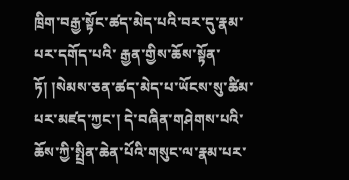ཁྲིག་བརྒྱ་སྟོང་ཚད་མེད་པའི་བར་དུ་རྣམ་པར་དགོད་པའི་ རྒྱན་གྱིས་ཆོས་སྟོན་ཏོ། །སེམས་ཅན་ཚད་མེད་པ་ཡོངས་སུ་ཚིམ་པར་མཛད་ཀྱང་། དེ་བཞིན་གཤེགས་པའི་ཆོས་ཀྱི་སྤྲིན་ཆེན་པོའི་གསུང་ལ་རྣམ་པར་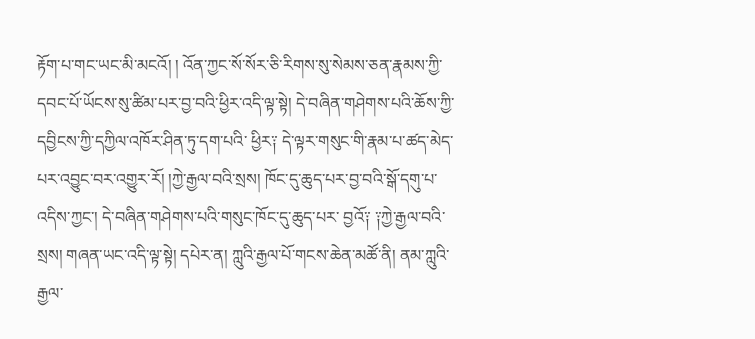རྟོག་པ་གང་ཡང་མི་མངའོ། ། འོན་ཀྱང་སོ་སོར་ཅི་རིགས་སུ་སེམས་ཅན་རྣམས་ཀྱི་དབང་པོ་ཡོངས་སུ་ཚིམ་པར་བྱ་བའི་ཕྱིར་འདི་ལྟ་སྟེ། དེ་བཞིན་གཤེགས་པའི་ཆོས་ཀྱི་དབྱིངས་ཀྱི་དཀྱིལ་འཁོར་ཤིན་ཏུ་དག་པའི་ ཕྱིར༑ དེ་ལྟར་གསུང་གི་རྣམ་པ་ཚད་མེད་པར་འབྱུང་བར་འགྱུར་རོ། །ཀྱེ་རྒྱལ་བའི་སྲས། ཁོང་དུ་ཆུད་པར་བྱ་བའི་སྒོ་དགུ་པ་འདིས་ཀྱང་། དེ་བཞིན་གཤེགས་པའི་གསུང་ཁོང་དུ་ཆུད་པར་ བྱའོ༑ ༑ཀྱེ་རྒྱལ་བའི་སྲས། གཞན་ཡང་འདི་ལྟ་སྟེ། དཔེར་ན། ཀླུའི་རྒྱལ་པོ་གངས་ཆེན་མཚོ་ནི། ནམ་ཀླུའི་རྒྱལ་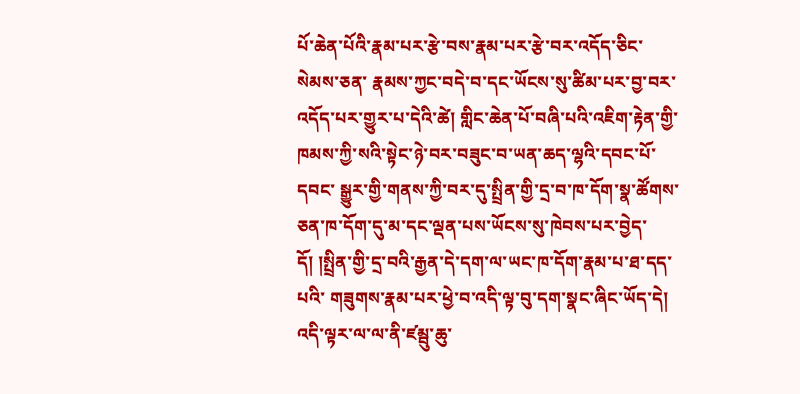པོ་ཆེན་པོའི་རྣམ་པར་རྩེ་བས་རྣམ་པར་རྩེ་བར་འདོད་ཅིང་སེམས་ཅན་ རྣམས་ཀྱང་བདེ་བ་དང་ཡོངས་སུ་ཚིམ་པར་བྱ་བར་འདོད་པར་གྱུར་པ་དེའི་ཚེ། གླིང་ཆེན་པོ་བཞི་པའི་འཇིག་རྟེན་གྱི་ཁམས་ཀྱི་སའི་སྟེང་ཉེ་བར་བཟུང་བ་ཡན་ཆད་ལྷའི་དབང་པོ་དབང་ སྒྱུར་གྱི་གནས་ཀྱི་བར་དུ་སྤྲིན་གྱི་དྲ་བ་ཁ་དོག་སྣ་ཚོགས་ཅན་ཁ་དོག་དུ་མ་དང་ལྡན་པས་ཡོངས་སུ་ཁེབས་པར་བྱེད་དོ། །སྤྲིན་གྱི་དྲ་བའི་རྒྱན་དེ་དག་ལ་ཡང་ཁ་དོག་རྣམ་པ་ཐ་དད་པའི་ གཟུགས་རྣམ་པར་ཕྱེ་བ་འདི་ལྟ་བུ་དག་སྣང་ཞིང་ཡོད་དེ། འདི་ལྟར་ལ་ལ་ནི་ཛམྦུ་ཆུ་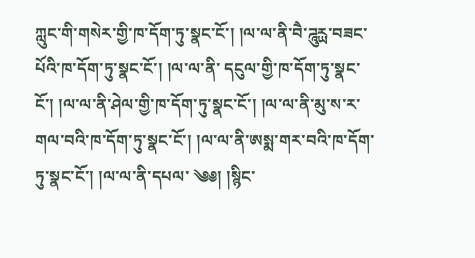ཀླུང་གི་གསེར་གྱི་ཁ་དོག་ཏུ་སྣང་ངོ་། །ལ་ལ་ནི་བཻ་ཌཱུཪྻ་བཟང་པོའི་ཁ་དོག་ཏུ་སྣང་ངོ་། །ལ་ལ་ནི་ དངུལ་གྱི་ཁ་དོག་ཏུ་སྣང་ངོ་། །ལ་ལ་ནི་ཤེལ་གྱི་ཁ་དོག་ཏུ་སྣང་ངོ་། །ལ་ལ་ནི་མུ་ས་ར་གལ་བའི་ཁ་དོག་ཏུ་སྣང་ངོ་། །ལ་ལ་ནི་ཨསྨ་གར་བའི་ཁ་དོག་ཏུ་སྣང་ངོ་། །ལ་ལ་ནི་དཔལ་ ༄༅། །སྙིང་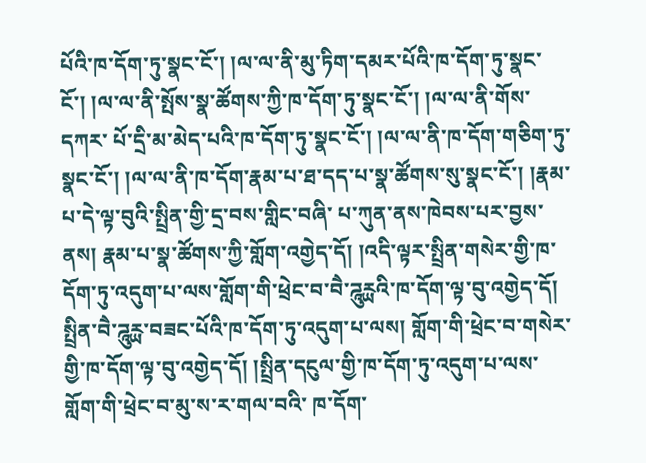པོའི་ཁ་དོག་ཏུ་སྣང་ངོ་། །ལ་ལ་ནི་མུ་ཏིག་དམར་པོའི་ཁ་དོག་ཏུ་སྣང་ངོ་། །ལ་ལ་ནི་སྤོས་སྣ་ཚོགས་ཀྱི་ཁ་དོག་ཏུ་སྣང་ངོ་། །ལ་ལ་ནི་གོས་དཀར་ པོ་དྲི་མ་མེད་པའི་ཁ་དོག་ཏུ་སྣང་ངོ་། །ལ་ལ་ནི་ཁ་དོག་གཅིག་ཏུ་སྣང་ངོ་། །ལ་ལ་ནི་ཁ་དོག་རྣམ་པ་ཐ་དད་པ་སྣ་ཚོགས་སུ་སྣང་ངོ་། །རྣམ་པ་དེ་ལྟ་བུའི་སྤྲིན་གྱི་དྲ་བས་གླིང་བཞི་ པ་ཀུན་ནས་ཁེབས་པར་བྱས་ནས། རྣམ་པ་སྣ་ཚོགས་ཀྱི་གློག་འགྱེད་དོ། །འདི་ལྟར་སྤྲིན་གསེར་གྱི་ཁ་དོག་ཏུ་འདུག་པ་ལས་གློག་གི་ཕྲེང་བ་བཻ་ཌཱུཪྻའི་ཁ་དོག་ལྟ་བུ་འགྱེད་དོ། སྤྲིན་བཻ་ཌཱུཪྻ་བཟང་པོའི་ཁ་དོག་ཏུ་འདུག་པ་ལས། གློག་གི་ཕྲེང་བ་གསེར་གྱི་ཁ་དོག་ལྟ་བུ་འགྱེད་དོ། །སྤྲིན་དངུལ་གྱི་ཁ་དོག་ཏུ་འདུག་པ་ལས་གློག་གི་ཕྲེང་བ་མུ་ས་ར་གལ་བའི་ ཁ་དོག་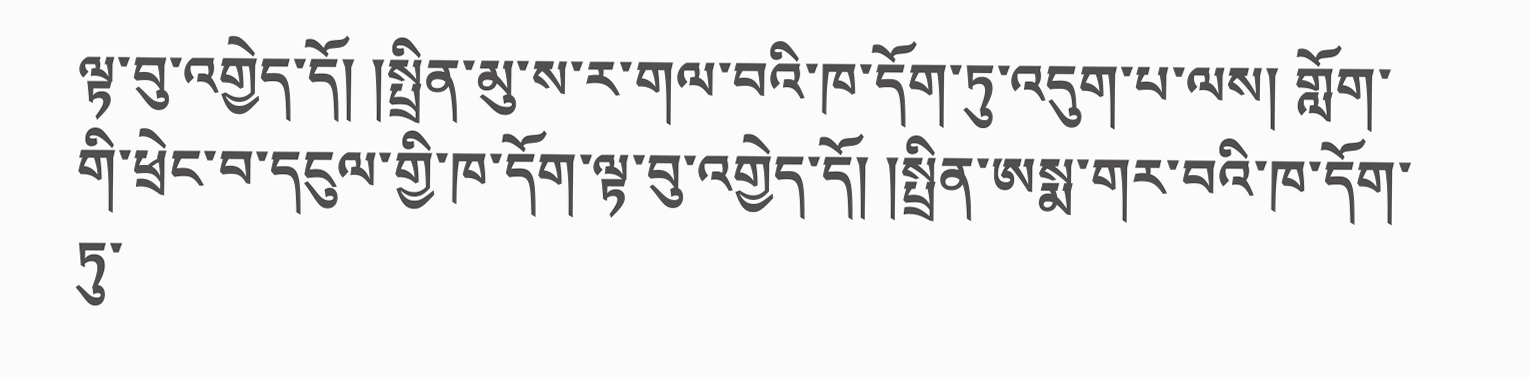ལྟ་བུ་འགྱེད་དོ། །སྤྲིན་མུ་ས་ར་གལ་བའི་ཁ་དོག་ཏུ་འདུག་པ་ལས། གློག་གི་ཕྲེང་བ་དངུལ་གྱི་ཁ་དོག་ལྟ་བུ་འགྱེད་དོ། །སྤྲིན་ཨསྨ་གར་བའི་ཁ་དོག་ཏུ་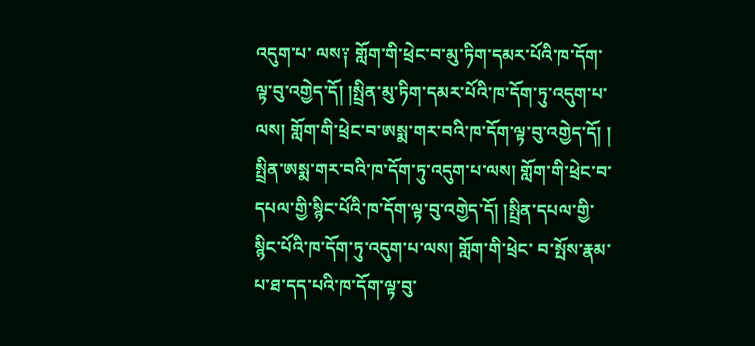འདུག་པ་ ལས༑ གློག་གི་ཕྲེང་བ་མུ་ཏིག་དམར་པོའི་ཁ་དོག་ལྟ་བུ་འགྱེད་དོ། །སྤྲིན་མུ་ཏིག་དམར་པོའི་ཁ་དོག་ཏུ་འདུག་པ་ལས། གློག་གི་ཕྲེང་བ་ཨསྨ་གར་བའི་ཁ་དོག་ལྟ་བུ་འགྱེད་དོ། ། སྤྲིན་ཨསྨ་གར་བའི་ཁ་དོག་ཏུ་འདུག་པ་ལས། གློག་གི་ཕྲེང་བ་དཔལ་གྱི་སྙིང་པོའི་ཁ་དོག་ལྟ་བུ་འགྱེད་དོ། །སྤྲིན་དཔལ་གྱི་སྙིང་པོའི་ཁ་དོག་ཏུ་འདུག་པ་ལས། གློག་གི་ཕྲེང་ བ་སྤོས་རྣམ་པ་ཐ་དད་པའི་ཁ་དོག་ལྟ་བུ་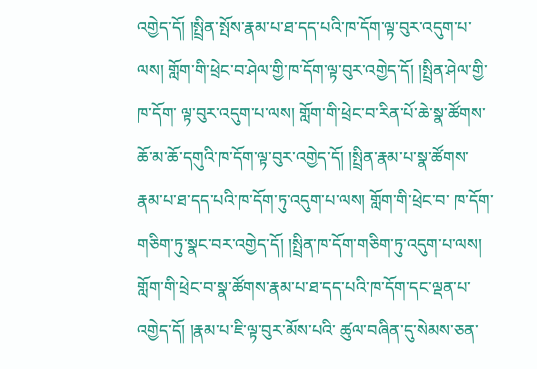འགྱེད་དོ། །སྤྲིན་སྤོས་རྣམ་པ་ཐ་དད་པའི་ཁ་དོག་ལྟ་བུར་འདུག་པ་ལས། གློག་གི་ཕྲེང་བ་ཤེལ་གྱི་ཁ་དོག་ལྟ་བུར་འགྱེད་དོ། །སྤྲིན་ཤེལ་གྱི་ཁ་དོག་ ལྟ་བུར་འདུག་པ་ལས། གློག་གི་ཕྲེང་བ་རིན་པོ་ཆེ་སྣ་ཚོགས་ཆོ་མ་ཆོ་དགུའི་ཁ་དོག་ལྟ་བུར་འགྱེད་དོ། །སྤྲིན་རྣམ་པ་སྣ་ཚོགས་རྣམ་པ་ཐ་དད་པའི་ཁ་དོག་ཏུ་འདུག་པ་ལས། གློག་གི་ཕྲེང་བ་ ཁ་དོག་གཅིག་ཏུ་སྣང་བར་འགྱེད་དོ། །སྤྲིན་ཁ་དོག་གཅིག་ཏུ་འདུག་པ་ལས། གློག་གི་ཕྲེང་བ་སྣ་ཚོགས་རྣམ་པ་ཐ་དད་པའི་ཁ་དོག་དང་ལྡན་པ་འགྱེད་དོ། །རྣམ་པ་ཇི་ལྟ་བུར་མོས་པའི་ ཚུལ་བཞིན་དུ་སེམས་ཅན་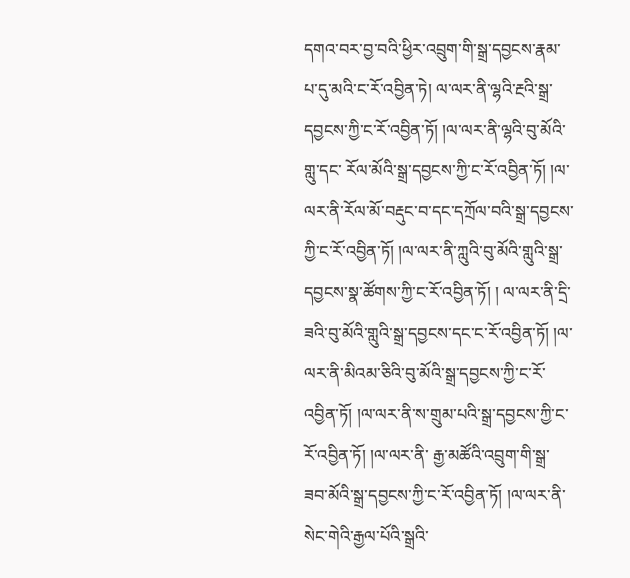དགའ་བར་བྱ་བའི་ཕྱིར་འབྲུག་གི་སྒྲ་དབྱངས་རྣམ་པ་དུ་མའི་ང་རོ་འབྱིན་ཏེ། ལ་ལར་ནི་ལྷའི་རྔའི་སྒྲ་དབྱངས་ཀྱི་ང་རོ་འབྱིན་ཏོ། །ལ་ལར་ནི་ལྷའི་བུ་མོའི་གླུ་དང་ རོལ་མོའི་སྒྲ་དབྱངས་ཀྱི་ང་རོ་འབྱིན་ཏོ། །ལ་ལར་ནི་རོལ་མོ་བརྡུང་བ་དང་དཀྲོལ་བའི་སྒྲ་དབྱངས་ཀྱི་ང་རོ་འབྱིན་ཏོ། །ལ་ལར་ནི་ཀླུའི་བུ་མོའི་གླུའི་སྒྲ་དབྱངས་སྣ་ཚོགས་ཀྱི་ང་རོ་འབྱིན་ཏོ། ། ལ་ལར་ནི་དྲི་ཟའི་བུ་མོའི་གླུའི་སྒྲ་དབྱངས་དང་ང་རོ་འབྱིན་ཏོ། །ལ་ལར་ནི་མིའམ་ཅིའི་བུ་མོའི་སྒྲ་དབྱངས་ཀྱི་ང་རོ་འབྱིན་ཏོ། །ལ་ལར་ནི་ས་གྲུམ་པའི་སྒྲ་དབྱངས་ཀྱི་ང་རོ་འབྱིན་ཏོ། །ལ་ལར་ནི་ རྒྱ་མཚོའི་འབྲུག་གི་སྒྲ་ཟབ་མོའི་སྒྲ་དབྱངས་ཀྱི་ང་རོ་འབྱིན་ཏོ། །ལ་ལར་ནི་སེང་གེའི་རྒྱལ་པོའི་སྒྲའི་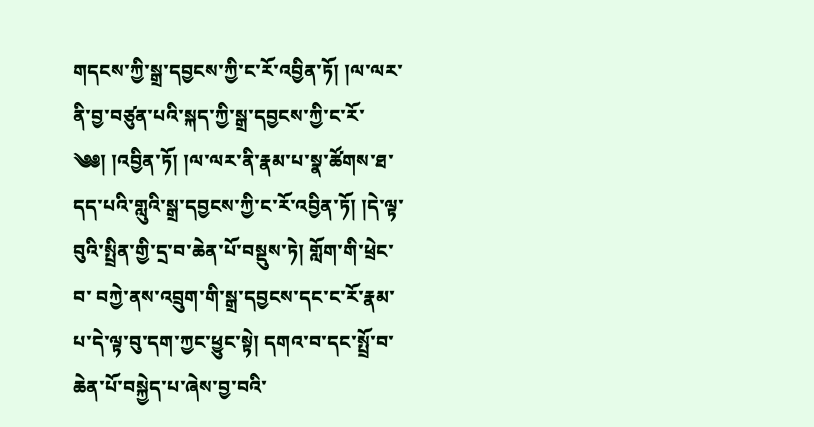གདངས་ཀྱི་སྒྲ་དབྱངས་ཀྱི་ང་རོ་འབྱིན་ཏོ། །ལ་ལར་ནི་བྱ་བཙུན་པའི་སྐད་ཀྱི་སྒྲ་དབྱངས་ཀྱི་ང་རོ་ ༄༅། །འབྱིན་ཏོ། །ལ་ལར་ནི་རྣམ་པ་སྣ་ཚོགས་ཐ་དད་པའི་གླུའི་སྒྲ་དབྱངས་ཀྱི་ང་རོ་འབྱིན་ཏོ། །དེ་ལྟ་བུའི་སྤྲིན་གྱི་དྲ་བ་ཆེན་པོ་བསྡུས་ཏེ། གློག་གི་ཕྲེང་བ་ བཀྱེ་ནས་འབྲུག་གི་སྒྲ་དབྱངས་དང་ང་རོ་རྣམ་པ་དེ་ལྟ་བུ་དག་ཀྱང་ཕྱུང་སྟེ། དགའ་བ་དང་སྤྲོ་བ་ཆེན་པོ་བསྐྱེད་པ་ཞེས་བྱ་བའི་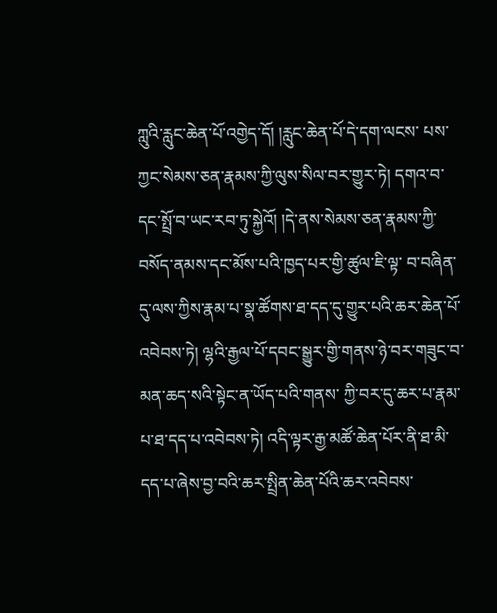ཀླུའི་རླུང་ཆེན་པོ་འགྱེད་དོ། །རླུང་ཆེན་པོ་དེ་དག་ལངས་ པས་ཀྱང་སེམས་ཅན་རྣམས་ཀྱི་ལུས་སིལ་བར་གྱུར་ཏེ། དགའ་བ་དང་སྤྲོ་བ་ཡང་རབ་ཏུ་སྐྱེའོ། །དེ་ནས་སེམས་ཅན་རྣམས་ཀྱི་བསོད་ནམས་དང་མོས་པའི་ཁྱད་པར་གྱི་ཚུལ་ཇི་ལྟ་ བ་བཞིན་དུ་ལས་ཀྱིས་རྣམ་པ་སྣ་ཚོགས་ཐ་དད་དུ་གྱུར་པའི་ཆར་ཆེན་པོ་འབེབས་ཏེ། ལྷའི་རྒྱལ་པོ་དབང་སྒྱུར་གྱི་གནས་ཉེ་བར་གཟུང་བ་མན་ཆད་སའི་སྟེང་ན་ཡོད་པའི་གནས་ ཀྱི་བར་དུ་ཆར་པ་རྣམ་པ་ཐ་དད་པ་འབེབས་ཏེ། འདི་ལྟར་རྒྱ་མཚོ་ཆེན་པོར་ནི་ཐ་མི་དད་པ་ཞེས་བྱ་བའི་ཆར་སྤྲིན་ཆེན་པོའི་ཆར་འབེབས་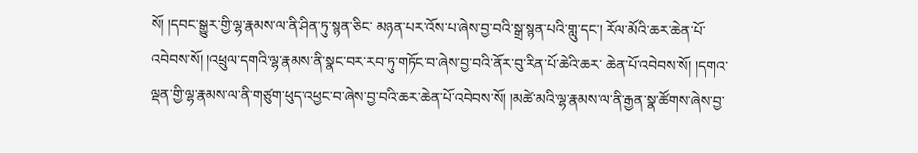སོ། །དབང་སྒྱུར་གྱི་ལྷ་རྣམས་ལ་ནི་ཤིན་ཏུ་སྙན་ཅིང་ མཉན་པར་འོས་པ་ཞེས་བྱ་བའི་སྒྲ་སྙན་པའི་གླུ་དང་། རོལ་མོའི་ཆར་ཆེན་པོ་འབེབས་སོ། །འཕྲུལ་དགའི་ལྷ་རྣམས་ནི་སྣང་བར་རབ་ཏུ་གཏོང་བ་ཞེས་བྱ་བའི་ནོར་བུ་རིན་པོ་ཆེའི་ཆར་ ཆེན་པོ་འབེབས་སོ། །དགའ་ལྡན་གྱི་ལྷ་རྣམས་ལ་ནི་གཙུག་ཕུད་འཕྱང་བ་ཞེས་བྱ་བའི་ཆར་ཆེན་པོ་འབེབས་སོ། །མཚེ་མའི་ལྷ་རྣམས་ལ་ནི་རྒྱན་སྣ་ཚོགས་ཞེས་བྱ་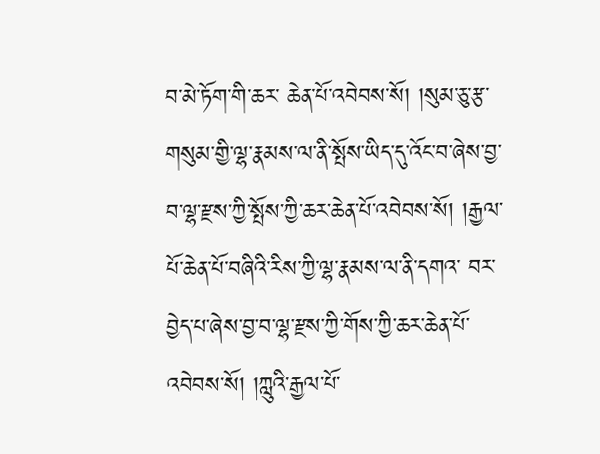བ་མེ་ཏོག་གི་ཆར་ ཆེན་པོ་འབེབས་སོ། །སུམ་ཅུ་རྩ་གསུམ་གྱི་ལྷ་རྣམས་ལ་ནི་སྤོས་ཡིད་དུ་འོང་བ་ཞེས་བྱ་བ་ལྷ་རྫས་ཀྱི་སྤོས་ཀྱི་ཆར་ཆེན་པོ་འབེབས་སོ། །རྒྱལ་པོ་ཆེན་པོ་བཞིའི་རིས་ཀྱི་ལྷ་རྣམས་ལ་ནི་དགའ་ བར་བྱེད་པ་ཞེས་བྱ་བ་ལྷ་རྫས་ཀྱི་གོས་ཀྱི་ཆར་ཆེན་པོ་འབེབས་སོ། །ཀླུའི་རྒྱལ་པོ་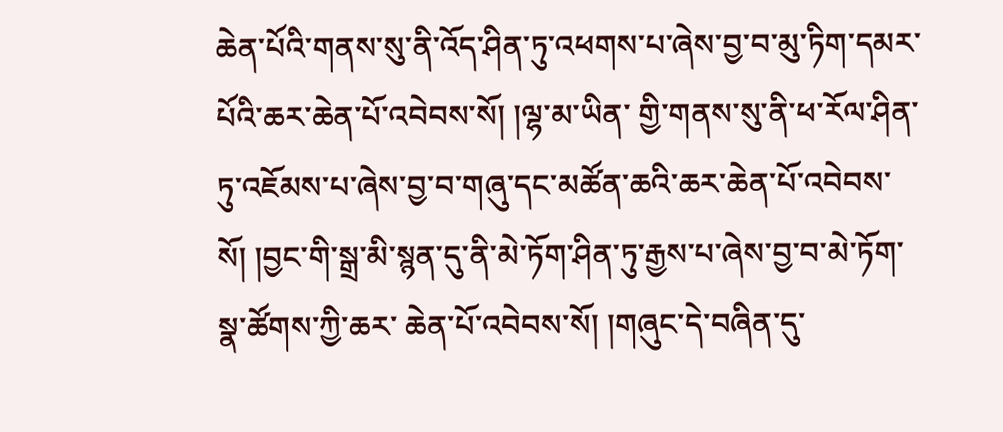ཆེན་པོའི་གནས་སུ་ནི་འོད་ཤིན་ཏུ་འཕགས་པ་ཞེས་བྱ་བ་མུ་ཏིག་དམར་པོའི་ཆར་ཆེན་པོ་འབེབས་སོ། །ལྷ་མ་ཡིན་ གྱི་གནས་སུ་ནི་ཕ་རོལ་ཤིན་ཏུ་འཇོམས་པ་ཞེས་བྱ་བ་གཞུ་དང་མཚོན་ཆའི་ཆར་ཆེན་པོ་འབེབས་སོ། །བྱང་གི་སྒྲ་མི་སྙན་དུ་ནི་མེ་ཏོག་ཤིན་ཏུ་རྒྱས་པ་ཞེས་བྱ་བ་མེ་ཏོག་སྣ་ཚོགས་ཀྱི་ཆར་ ཆེན་པོ་འབེབས་སོ། །གཞུང་དེ་བཞིན་དུ་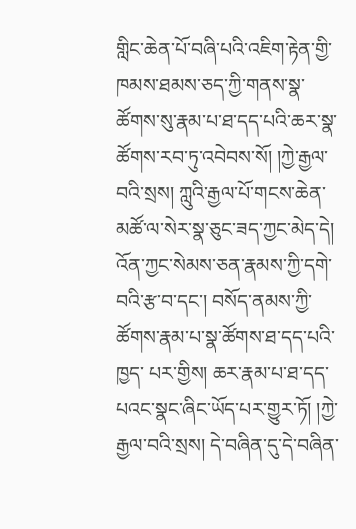གླིང་ཆེན་པོ་བཞི་པའི་འཇིག་རྟེན་གྱི་ཁམས་ཐམས་ཅད་ཀྱི་གནས་སྣ་ཚོགས་སུ་རྣམ་པ་ཐ་དད་པའི་ཆར་སྣ་ཚོགས་རབ་ཏུ་འབེབས་སོ། །ཀྱེ་རྒྱལ་ བའི་སྲས། ཀླུའི་རྒྱལ་པོ་གངས་ཆེན་མཚོ་ལ་སེར་སྣ་ཅུང་ཟད་ཀྱང་མེད་དེ། འོན་ཀྱང་སེམས་ཅན་རྣམས་ཀྱི་དགེ་བའི་རྩ་བ་དང་། བསོད་ནམས་ཀྱི་ཚོགས་རྣམ་པ་སྣ་ཚོགས་ཐ་དད་པའི་ཁྱད་ པར་གྱིས། ཆར་རྣམ་པ་ཐ་དད་པའང་སྣང་ཞིང་ཡོད་པར་གྱུར་ཏོ། །ཀྱེ་རྒྱལ་བའི་སྲས། དེ་བཞིན་དུ་དེ་བཞིན་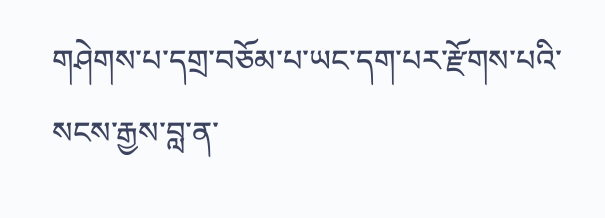གཤེགས་པ་དགྲ་བཅོམ་པ་ཡང་དག་པར་རྫོགས་པའི་སངས་རྒྱས་བླ་ན་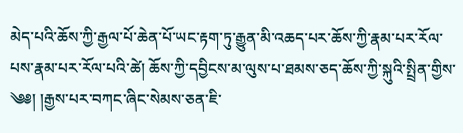མེད་པའི་ཆོས་ཀྱི་རྒྱལ་པོ་ཆེན་པོ་ཡང་རྟག་ཏུ་རྒྱུན་མི་འཆད་པར་ཆོས་ཀྱི་རྣམ་པར་རོལ་པས་རྣམ་པར་རོལ་པའི་ཚེ། ཆོས་ཀྱི་དབྱིངས་མ་ལུས་པ་ཐམས་ཅད་ཆོས་ཀྱི་སྐུའི་སྤྲིན་གྱིས་ ༄༅། །རྒྱས་པར་བཀང་ཞིང་སེམས་ཅན་ཇི་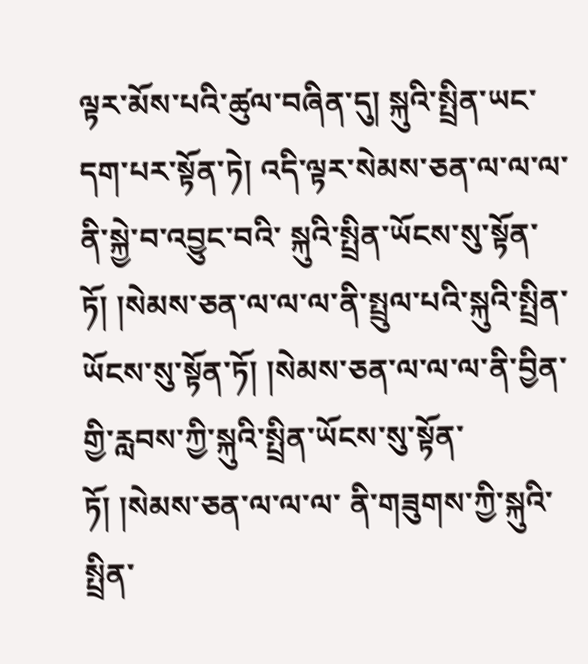ལྟར་མོས་པའི་ཚུལ་བཞིན་དུ། སྐུའི་སྤྲིན་ཡང་དག་པར་སྟོན་ཏེ། འདི་ལྟར་སེམས་ཅན་ལ་ལ་ལ་ནི་སྐྱེ་བ་འབྱུང་བའི་ སྐུའི་སྤྲིན་ཡོངས་སུ་སྟོན་ཏོ། །སེམས་ཅན་ལ་ལ་ལ་ནི་སྤྲུལ་པའི་སྐུའི་སྤྲིན་ཡོངས་སུ་སྟོན་ཏོ། །སེམས་ཅན་ལ་ལ་ལ་ནི་བྱིན་གྱི་རླབས་ཀྱི་སྐུའི་སྤྲིན་ཡོངས་སུ་སྟོན་ཏོ། །སེམས་ཅན་ལ་ལ་ལ་ ནི་གཟུགས་ཀྱི་སྐུའི་སྤྲིན་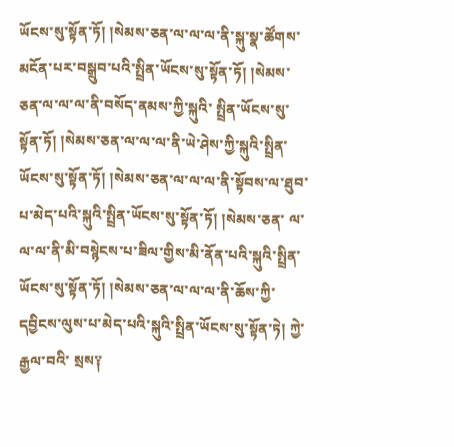ཡོངས་སུ་སྟོན་ཏོ། །སེམས་ཅན་ལ་ལ་ལ་ནི་སྐུ་སྣ་ཚོགས་མངོན་པར་བསྒྲུབ་པའི་སྤྲིན་ཡོངས་སུ་སྟོན་ཏོ། །སེམས་ཅན་ལ་ལ་ལ་ནི་བསོད་ནམས་ཀྱི་སྐུའི་ སྤྲིན་ཡོངས་སུ་སྟོན་ཏོ། །སེམས་ཅན་ལ་ལ་ལ་ནི་ཡེ་ཤེས་ཀྱི་སྐུའི་སྤྲིན་ཡོངས་སུ་སྟོན་ཏོ། །སེམས་ཅན་ལ་ལ་ལ་ནི་སྟོབས་ལ་ཐུབ་པ་མེད་པའི་སྐུའི་སྤྲིན་ཡོངས་སུ་སྟོན་ཏོ། །སེམས་ཅན་ ལ་ལ་ལ་ནི་མི་བསྙེངས་པ་ཟིལ་གྱིས་མི་ནོན་པའི་སྐུའི་སྤྲིན་ཡོངས་སུ་སྟོན་ཏོ། །སེམས་ཅན་ལ་ལ་ལ་ནི་ཆོས་ཀྱི་དབྱིངས་ལུས་པ་མེད་པའི་སྐུའི་སྤྲིན་ཡོངས་སུ་སྟོན་ཏེ། ཀྱེ་རྒྱལ་བའི་ སྲས༑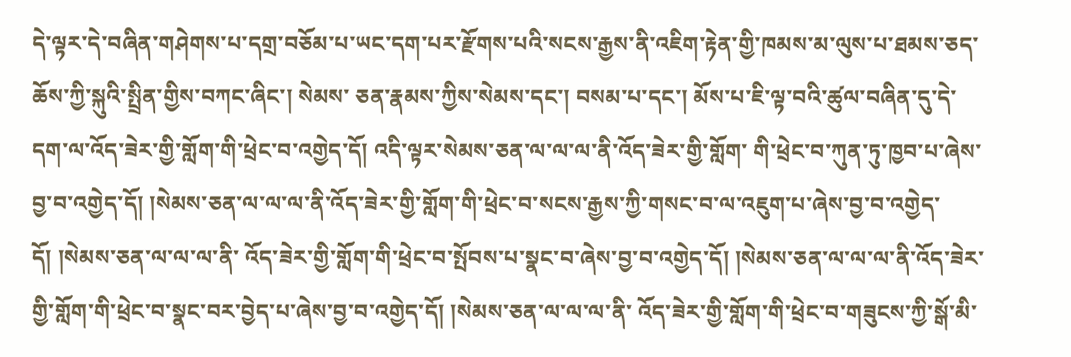དེ་ལྟར་དེ་བཞིན་གཤེགས་པ་དགྲ་བཅོམ་པ་ཡང་དག་པར་རྫོགས་པའི་སངས་རྒྱས་ནི་འཇིག་རྟེན་གྱི་ཁམས་མ་ལུས་པ་ཐམས་ཅད་ཆོས་ཀྱི་སྐུའི་སྤྲིན་གྱིས་བཀང་ཞིང་། སེམས་ ཅན་རྣམས་ཀྱིས་སེམས་དང་། བསམ་པ་དང་། མོས་པ་ཇི་ལྟ་བའི་ཚུལ་བཞིན་དུ་དེ་དག་ལ་འོད་ཟེར་གྱི་གློག་གི་ཕྲེང་བ་འགྱེད་དོ། འདི་ལྟར་སེམས་ཅན་ལ་ལ་ལ་ནི་འོད་ཟེར་གྱི་གློག་ གི་ཕྲེང་བ་ཀུན་ཏུ་ཁྱབ་པ་ཞེས་བྱ་བ་འགྱེད་དོ། །སེམས་ཅན་ལ་ལ་ལ་ནི་འོད་ཟེར་གྱི་གློག་གི་ཕྲེང་བ་སངས་རྒྱས་ཀྱི་གསང་བ་ལ་འཇུག་པ་ཞེས་བྱ་བ་འགྱེད་དོ། །སེམས་ཅན་ལ་ལ་ལ་ནི་ འོད་ཟེར་གྱི་གློག་གི་ཕྲེང་བ་སྤོབས་པ་སྣང་བ་ཞེས་བྱ་བ་འགྱེད་དོ། །སེམས་ཅན་ལ་ལ་ལ་ནི་འོད་ཟེར་གྱི་གློག་གི་ཕྲེང་བ་སྣང་བར་བྱེད་པ་ཞེས་བྱ་བ་འགྱེད་དོ། །སེམས་ཅན་ལ་ལ་ལ་ནི་ འོད་ཟེར་གྱི་གློག་གི་ཕྲེང་བ་གཟུངས་ཀྱི་སྒོ་མི་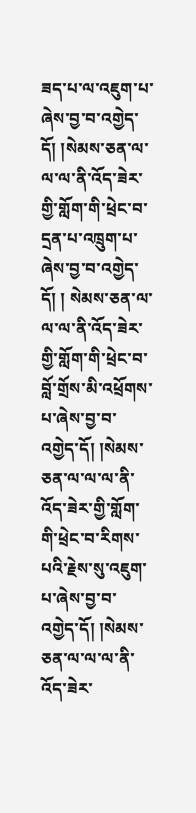ཟད་པ་ལ་འཇུག་པ་ཞེས་བྱ་བ་འགྱེད་དོ། །སེམས་ཅན་ལ་ལ་ལ་ནི་འོད་ཟེར་གྱི་གློག་གི་ཕྲེང་བ་དྲན་པ་འཁྲུག་པ་ཞེས་བྱ་བ་འགྱེད་དོ། ། སེམས་ཅན་ལ་ལ་ལ་ནི་འོད་ཟེར་གྱི་གློག་གི་ཕྲེང་བ་བློ་གྲོས་མི་འཕྲོགས་པ་ཞེས་བྱ་བ་འགྱེད་དོ། །སེམས་ཅན་ལ་ལ་ལ་ནི་འོད་ཟེར་གྱི་གློག་གི་ཕྲེང་བ་རིགས་པའི་རྗེས་སུ་འཇུག་པ་ཞེས་བྱ་བ་ འགྱེད་དོ། །སེམས་ཅན་ལ་ལ་ལ་ནི་འོད་ཟེར་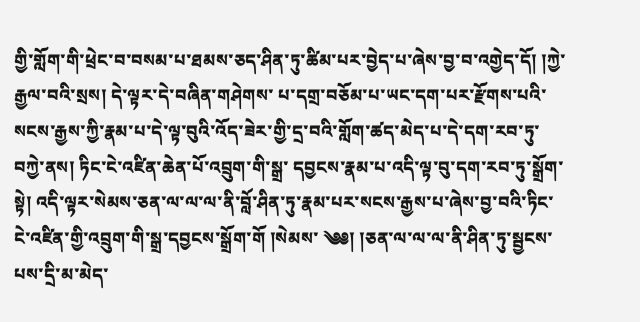གྱི་གློག་གི་ཕྲེང་བ་བསམ་པ་ཐམས་ཅད་ཤིན་ཏུ་ཚིམ་པར་བྱེད་པ་ཞེས་བྱ་བ་འགྱེད་དོ། །ཀྱེ་རྒྱལ་བའི་སྲས། དེ་ལྟར་དེ་བཞིན་གཤེགས་ པ་དགྲ་བཅོམ་པ་ཡང་དག་པར་རྫོགས་པའི་སངས་རྒྱས་ཀྱི་རྣམ་པ་དེ་ལྟ་བུའི་འོད་ཟེར་གྱི་དྲ་བའི་གློག་ཚད་མེད་པ་དེ་དག་རབ་ཏུ་བཀྱེ་ནས། ཏིང་ངེ་འཛིན་ཆེན་པོ་འབྲུག་གི་སྒྲ་ དབྱངས་རྣམ་པ་འདི་ལྟ་བུ་དག་རབ་ཏུ་སྒྲོག་སྟེ། འདི་ལྟར་སེམས་ཅན་ལ་ལ་ལ་ནི་བློ་ཤིན་ཏུ་རྣམ་པར་སངས་རྒྱས་པ་ཞེས་བྱ་བའི་ཏིང་ངེ་འཛིན་གྱི་འབྲུག་གི་སྒྲ་དབྱངས་སྒྲོག་གོ །སེམས་ ༄༅། །ཅན་ལ་ལ་ལ་ནི་ཤིན་ཏུ་སྦྱངས་པས་དྲི་མ་མེད་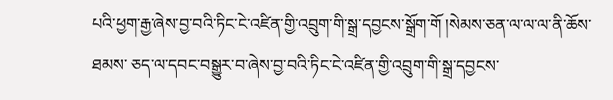པའི་ཕྱག་རྒྱ་ཞེས་བྱ་བའི་ཏིང་ངེ་འཛིན་གྱི་འབྲུག་གི་སྒྲ་དབྱངས་སྒྲོག་གོ །སེམས་ཅན་ལ་ལ་ལ་ནི་ཆོས་ཐམས་ ཅད་ལ་དབང་བསྒྱུར་བ་ཞེས་བྱ་བའི་ཏིང་ངེ་འཛིན་གྱི་འབྲུག་གི་སྒྲ་དབྱངས་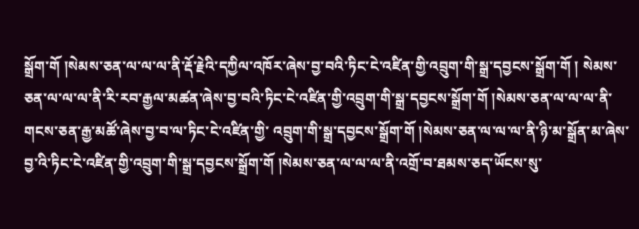སྒྲོག་གོ །སེམས་ཅན་ལ་ལ་ལ་ནི་རྡོ་རྗེའི་དཀྱིལ་འཁོར་ཞེས་བྱ་བའི་ཏིང་ངེ་འཛིན་གྱི་འབྲུག་གི་སྒྲ་དབྱངས་སྒྲོག་གོ ། སེམས་ཅན་ལ་ལ་ལ་ནི་རི་རབ་རྒྱལ་མཚན་ཞེས་བྱ་བའི་ཏིང་ངེ་འཛིན་གྱི་འབྲུག་གི་སྒྲ་དབྱངས་སྒྲོག་གོ །སེམས་ཅན་ལ་ལ་ལ་ནི་གངས་ཅན་རྒྱ་མཚོ་ཞེས་བྱ་བ་ལ་ཏིང་ངེ་འཛིན་གྱི་ འབྲུག་གི་སྒྲ་དབྱངས་སྒྲོག་གོ །སེམས་ཅན་ལ་ལ་ལ་ནི་ཉི་མ་སྒྲོན་མ་ཞེས་བྱ་འི་ཏིང་ངེ་འཛིན་གྱི་འབྲུག་གི་སྒྲ་དབྱངས་སྒྲོག་གོ །སེམས་ཅན་ལ་ལ་ལ་ནི་འགྲོ་བ་ཐམས་ཅད་ཡོངས་སུ་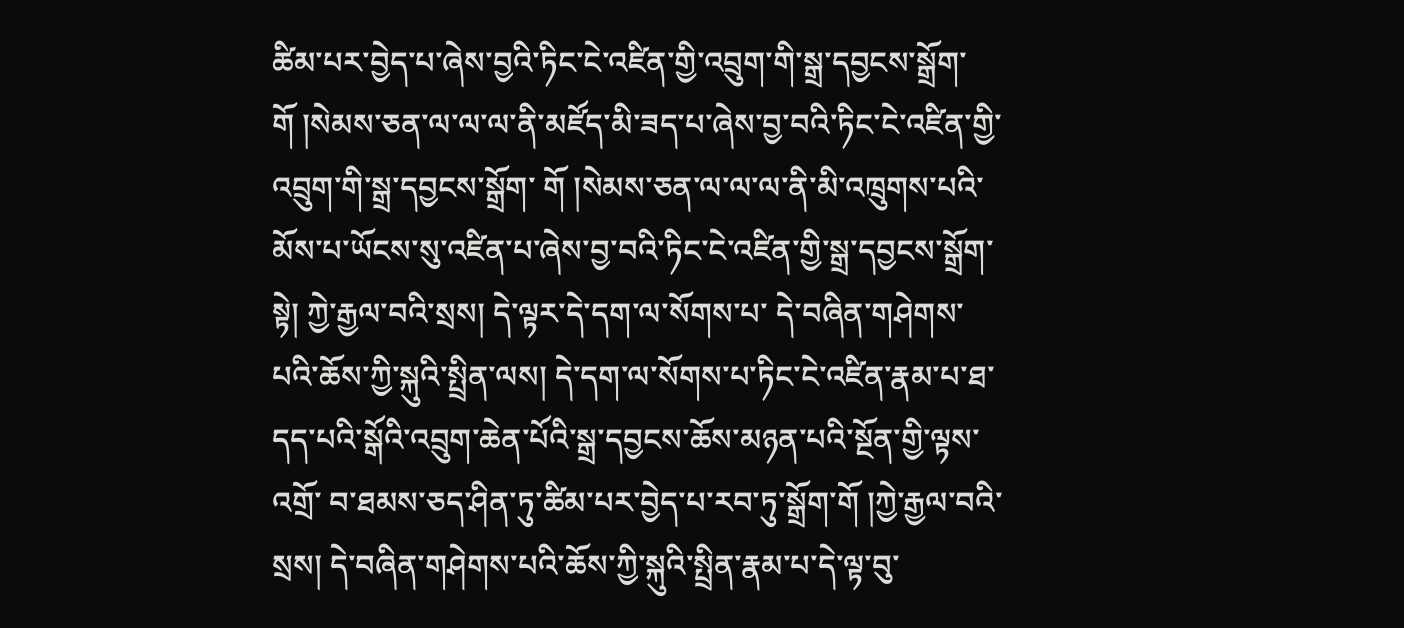ཚིམ་པར་བྱེད་པ་ཞེས་བྱའི་ཏིང་ངེ་འཛིན་གྱི་འབྲུག་གི་སྒྲ་དབྱངས་སྒྲོག་གོ །སེམས་ཅན་ལ་ལ་ལ་ནི་མཛོད་མི་ཟད་པ་ཞེས་བྱ་བའི་ཏིང་ངེ་འཛིན་གྱི་འབྲུག་གི་སྒྲ་དབྱངས་སྒྲོག་ གོ །སེམས་ཅན་ལ་ལ་ལ་ནི་མི་འཁྲུགས་པའི་མོས་པ་ཡོངས་སུ་འཛིན་པ་ཞེས་བྱ་བའི་ཏིང་ངེ་འཛིན་གྱི་སྒྲ་དབྱངས་སྒྲོག་སྟེ། ཀྱེ་རྒྱལ་བའི་སྲས། དེ་ལྟར་དེ་དག་ལ་སོགས་པ་ དེ་བཞིན་གཤེགས་པའི་ཆོས་ཀྱི་སྐུའི་སྤྲིན་ལས། དེ་དག་ལ་སོགས་པ་ཏིང་ངེ་འཛིན་རྣམ་པ་ཐ་དད་པའི་སྒོའི་འབྲུག་ཆེན་པོའི་སྒྲ་དབྱངས་ཆོས་མཉན་པའི་སྔོན་གྱི་ལྟས་འགྲོ་ བ་ཐམས་ཅད་ཤིན་ཏུ་ཚིམ་པར་བྱེད་པ་རབ་ཏུ་སྒྲོག་གོ །ཀྱེ་རྒྱལ་བའི་སྲས། དེ་བཞིན་གཤེགས་པའི་ཆོས་ཀྱི་སྐུའི་སྤྲིན་རྣམ་པ་དེ་ལྟ་བུ་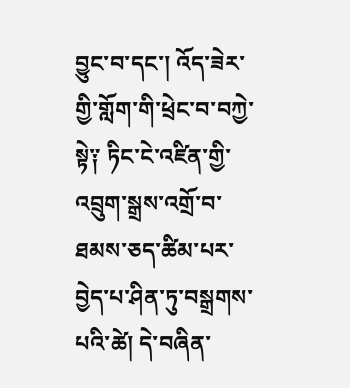བྱུང་བ་དང་། འོད་ཟེར་གྱི་གློག་གི་ཕྲེང་བ་བཀྱེ་ སྟེ༑ ཏིང་ངེ་འཛིན་གྱི་འབྲུག་སྒྲས་འགྲོ་བ་ཐམས་ཅད་ཚིམ་པར་བྱེད་པ་ཤིན་ཏུ་བསྒྲགས་པའི་ཚེ། དེ་བཞིན་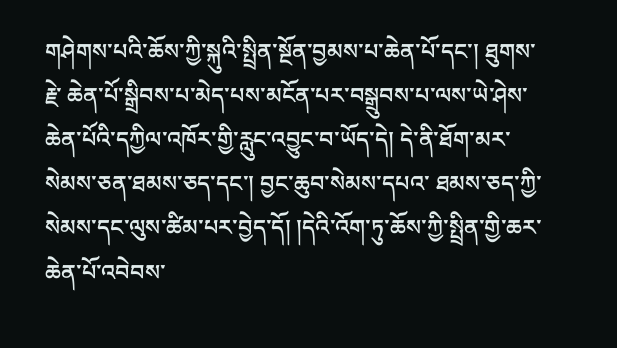གཤེགས་པའི་ཆོས་ཀྱི་སྐུའི་སྤྲིན་སྔོན་བྱམས་པ་ཆེན་པོ་དང་། ཐུགས་རྗེ་ ཆེན་པོ་སྒྲིབས་པ་མེད་པས་མངོན་པར་བསྒྲུབས་པ་ལས་ཡེ་ཤེས་ཆེན་པོའི་དཀྱིལ་འཁོར་གྱི་རླུང་འབྱུང་བ་ཡོད་དེ། དེ་ནི་ཐོག་མར་སེམས་ཅན་ཐམས་ཅད་དང་། བྱང་ཆུབ་སེམས་དཔའ་ ཐམས་ཅད་ཀྱི་སེམས་དང་ལུས་ཚིམ་པར་བྱེད་དོ། །དེའི་འོག་ཏུ་ཆོས་ཀྱི་སྤྲིན་གྱི་ཆར་ཆེན་པོ་འབེབས་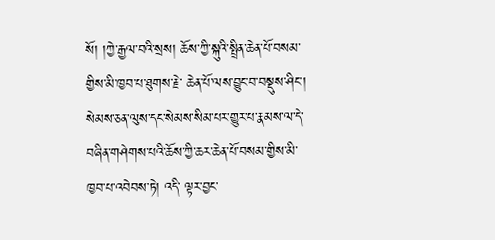སོ། །ཀྱེ་རྒྱལ་བའི་སྲས། ཆོས་ཀྱི་སྐུའི་སྤྲིན་ཆེན་པོ་བསམ་གྱིས་མི་ཁྱབ་པ་ཐུགས་རྗེ་ ཆེན་པོ་ལས་བྱུང་བ་བསྡུས་ཤིང་། སེམས་ཅན་ལུས་དང་སེམས་སིམ་པར་གྱུར་པ་རྣམས་ལ་དེ་བཞིན་གཤེགས་པའི་ཆོས་ཀྱི་ཆར་ཆེན་པོ་བསམ་གྱིས་མི་ཁྱབ་པ་འབེབས་ཏེ། འདི་ ལྟར་བྱང་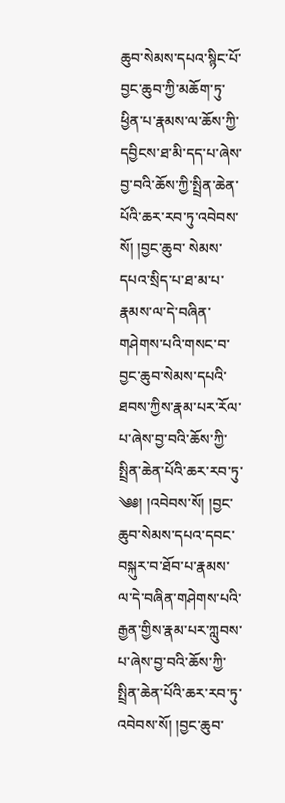ཆུབ་སེམས་དཔའ་སྙིང་པོ་བྱང་ཆུབ་ཀྱི་མཆོག་ཏུ་ཕྱིན་པ་རྣམས་ལ་ཆོས་ཀྱི་དབྱིངས་ཐ་མི་དད་པ་ཞེས་བྱ་བའི་ཆོས་ཀྱི་སྤྲིན་ཆེན་པོའི་ཆར་རབ་ཏུ་འབེབས་སོ། །བྱང་ཆུབ་ སེམས་དཔའ་སྲིད་པ་ཐ་མ་པ་རྣམས་ལ་དེ་བཞིན་གཤེགས་པའི་གསང་བ་བྱང་ཆུབ་སེམས་དཔའི་ཐབས་ཀྱིས་རྣམ་པར་རོལ་པ་ཞེས་བྱ་བའི་ཆོས་ཀྱི་སྤྲིན་ཆེན་པོའི་ཆར་རབ་ཏུ་ ༄༅། །འབེབས་སོ། །བྱང་ཆུབ་སེམས་དཔའ་དབང་བསྐུར་བ་ཐོབ་པ་རྣམས་ལ་དེ་བཞིན་གཤེགས་པའི་རྒྱན་གྱིས་རྣམ་པར་ཀླུབས་པ་ཞེས་བྱ་བའི་ཆོས་ཀྱི་ སྤྲིན་ཆེན་པོའི་ཆར་རབ་ཏུ་འབེབས་སོ། །བྱང་ཆུབ་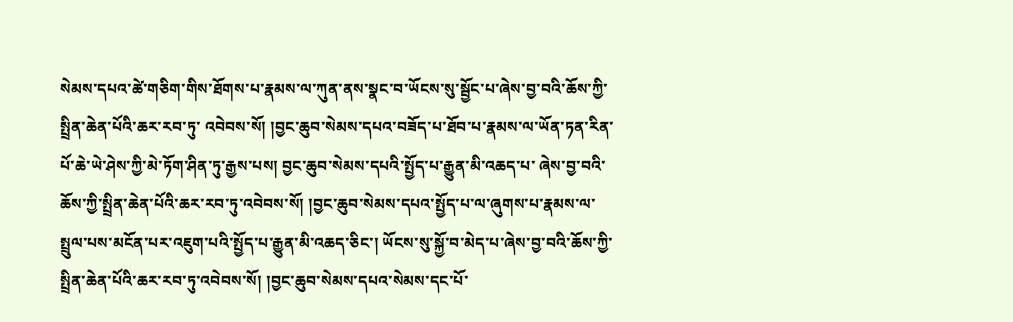སེམས་དཔའ་ཚེ་གཅིག་གིས་ཐོགས་པ་རྣམས་ལ་ཀུན་ནས་སྣང་བ་ཡོངས་སུ་སྦྱོང་པ་ཞེས་བྱ་བའི་ཆོས་ཀྱི་སྤྲིན་ཆེན་པོའི་ཆར་རབ་ཏུ་ འབེབས་སོ། །བྱང་ཆུབ་སེམས་དཔའ་བཟོད་པ་ཐོབ་པ་རྣམས་ལ་ཡོན་ཏན་རིན་པོ་ཆེ་ཡེ་ཤེས་ཀྱི་མེ་ཏོག་ཤིན་ཏུ་རྒྱས་པས། བྱང་ཆུབ་སེམས་དཔའི་སྤྱོད་པ་རྒྱུན་མི་འཆད་པ་ ཞེས་བྱ་བའི་ཆོས་ཀྱི་སྤྲིན་ཆེན་པོའི་ཆར་རབ་ཏུ་འབེབས་སོ། །བྱང་ཆུབ་སེམས་དཔའ་སྤྱོད་པ་ལ་ཞུགས་པ་རྣམས་ལ་སྤྲུལ་པས་མངོན་པར་འཇུག་པའི་སྤྱོད་པ་རྒྱུན་མི་འཆད་ཅིང་། ཡོངས་སུ་སྐྱོ་བ་མེད་པ་ཞེས་བྱ་བའི་ཆོས་ཀྱི་སྤྲིན་ཆེན་པོའི་ཆར་རབ་ཏུ་འབེབས་སོ། །བྱང་ཆུབ་སེམས་དཔའ་སེམས་དང་པོ་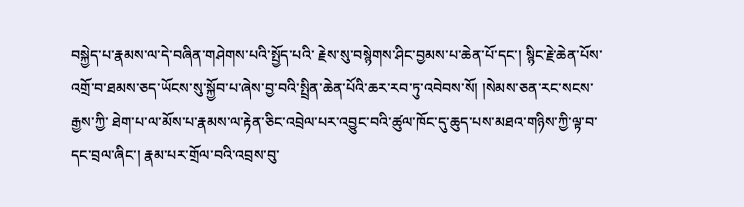བསྐྱེད་པ་རྣམས་ལ་དེ་བཞིན་གཤེགས་པའི་སྤྱོད་པའི་ རྗེས་སུ་བསྙེགས་ཤིང་བྱམས་པ་ཆེན་པོ་དང་། སྙིང་རྗེ་ཆེན་པོས་འགྲོ་བ་ཐམས་ཅད་ཡོངས་སུ་སྐྱོབ་པ་ཞེས་བྱ་བའི་སྤྲིན་ཆེན་པོའི་ཆར་རབ་ཏུ་འབེབས་སོ། །སེམས་ཅན་རང་སངས་རྒྱས་ཀྱི་ ཐེག་པ་ལ་མོས་པ་རྣམས་ལ་རྟེན་ཅིང་འབྲེལ་པར་འབྱུང་བའི་ཚུལ་ཁོང་དུ་ཆུད་པས་མཐའ་གཉིས་ཀྱི་ལྟ་བ་དང་བྲལ་ཞིང་། རྣམ་པར་གྲོལ་བའི་འབྲས་བུ་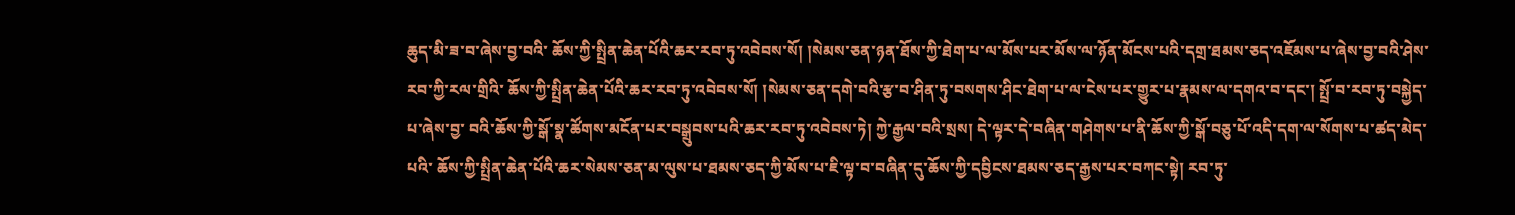ཆུད་མི་ཟ་བ་ཞེས་བྱ་བའི་ ཆོས་ཀྱི་སྤྲིན་ཆེན་པོའི་ཆར་རབ་ཏུ་འབེབས་སོ། །སེམས་ཅན་ཉན་ཐོས་ཀྱི་ཐེག་པ་ལ་མོས་པར་མོས་ལ་ཉོན་མོངས་པའི་དགྲ་ཐམས་ཅད་འཇོམས་པ་ཞེས་བྱ་བའི་ཤེས་རབ་ཀྱི་རལ་གྲིའི་ ཆོས་ཀྱི་སྤྲིན་ཆེན་པོའི་ཆར་རབ་ཏུ་འབེབས་སོ། །སེམས་ཅན་དགེ་བའི་རྩ་བ་ཤིན་ཏུ་བསགས་ཤིང་ཐེག་པ་ལ་ངེས་པར་གྱུར་པ་རྣམས་ལ་དགའ་བ་དང་། སྤྲོ་བ་རབ་ཏུ་བསྐྱེད་པ་ཞེས་བྱ་ བའི་ཆོས་ཀྱི་སྒོ་སྣ་ཚོགས་མངོན་པར་བསྒྲུབས་པའི་ཆར་རབ་ཏུ་འབེབས་ཏེ། ཀྱེ་རྒྱལ་བའི་སྲས། དེ་ལྟར་དེ་བཞིན་གཤེགས་པ་ནི་ཆོས་ཀྱི་སྒོ་བཅུ་པོ་འདི་དག་ལ་སོགས་པ་ཚད་མེད་པའི་ ཆོས་ཀྱི་སྤྲིན་ཆེན་པོའི་ཆར་སེམས་ཅན་མ་ལུས་པ་ཐམས་ཅད་ཀྱི་མོས་པ་ཇི་ལྟ་བ་བཞིན་དུ་ཆོས་ཀྱི་དབྱིངས་ཐམས་ཅད་རྒྱས་པར་བཀང་སྟེ། རབ་ཏུ་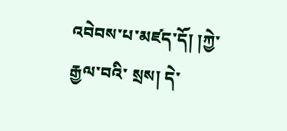འབེབས་པ་མཛད་དོ། །ཀྱེ་རྒྱལ་བའི་ སྲས། དེ་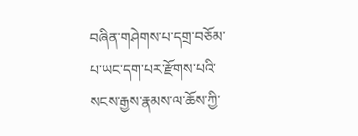བཞིན་གཤེགས་པ་དགྲ་བཅོམ་པ་ཡང་དག་པར་རྫོགས་པའི་སངས་རྒྱས་རྣམས་ལ་ཆོས་ཀྱི་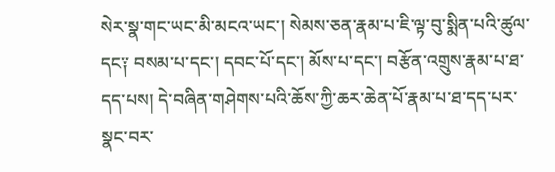སེར་སྣ་གང་ཡང་མི་མངའ་ཡང་། སེམས་ཅན་རྣམ་པ་ཇི་ལྟ་བུ་སྨིན་པའི་ཚུལ་ དང༑ བསམ་པ་དང་། དབང་པོ་དང་། མོས་པ་དང་། བརྩོན་འགྲུས་རྣམ་པ་ཐ་དད་པས། དེ་བཞིན་གཤེགས་པའི་ཆོས་ཀྱི་ཆར་ཆེན་པོ་རྣམ་པ་ཐ་དད་པར་སྣང་བར་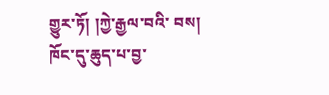གྱུར་ཏོ། །ཀྱེ་རྒྱལ་བའི་ བས། ཁོང་དུ་ཆུད་པ་བྱ་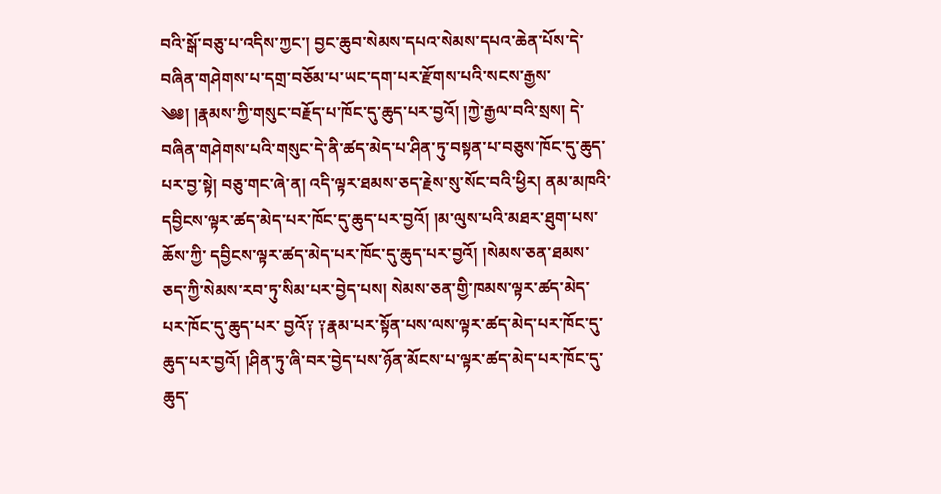བའི་སྒོ་བཅུ་པ་འདིས་ཀྱང་། བྱང་ཆུབ་སེམས་དཔའ་སེམས་དཔའ་ཆེན་པོས་དེ་བཞིན་གཤེགས་པ་དགྲ་བཅོམ་པ་ཡང་དག་པར་རྫོགས་པའི་སངས་རྒྱས་ ༄༅། །རྣམས་ཀྱི་གསུང་བརྗོད་པ་ཁོང་དུ་ཆུད་པར་བྱའོ། །ཀྱེ་རྒྱལ་བའི་སྲས། དེ་བཞིན་གཤེགས་པའི་གསུང་དེ་ནི་ཚད་མེད་པ་ཤིན་ཏུ་བསྟན་པ་བཅུས་ཁོང་དུ་ཆུད་ པར་བྱ་སྟེ། བཅུ་གང་ཞེ་ན། འདི་ལྟར་ཐམས་ཅད་རྗེས་སུ་སོང་བའི་ཕྱིར། ནམ་མཁའི་དབྱིངས་ལྟར་ཚད་མེད་པར་ཁོང་དུ་ཆུད་པར་བྱའོ། །མ་ལུས་པའི་མཐར་ཐུག་པས་ཆོས་ཀྱི་ དབྱིངས་ལྟར་ཚད་མེད་པར་ཁོང་དུ་ཆུད་པར་བྱའོ། །སེམས་ཅན་ཐམས་ཅད་ཀྱི་སེམས་རབ་ཏུ་སིམ་པར་བྱེད་པས། སེམས་ཅན་གྱི་ཁམས་ལྟར་ཚད་མེད་པར་ཁོང་དུ་ཆུད་པར་ བྱའོ༑ ༑རྣམ་པར་སྟོན་པས་ལས་ལྟར་ཚད་མེད་པར་ཁོང་དུ་ཆུད་པར་བྱའོ། །ཤིན་ཏུ་ཞི་བར་བྱེད་པས་ཉོན་མོངས་པ་ལྟར་ཚད་མེད་པར་ཁོང་དུ་ཆུད་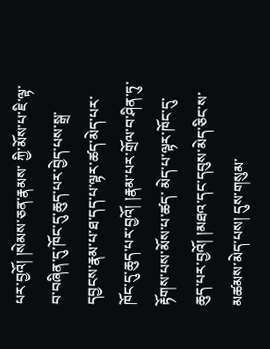པར་བྱའོ། །སེམས་ཅན་རྣམས་ ཀྱི་མོས་པ་ཇི་ལྟ་བ་བཞིན་དུ་ཁོང་དུ་ཆུད་པར་བྱེད་པས་སྒྲ་དབྱངས་རྣམ་པ་ཐ་དད་པ་ལྟར་ཚད་མེད་པར་ཁོང་དུ་ཆུད་པར་བྱའོ། །རྣམ་པར་གྲོལ་བ་ཤིན་ཏུ་རྟོགས་པས་མོས་པ་ཚད་ མེད་པ་ལྟར་ཁོང་དུ་ཆུད་པར་བྱའོ། །མཐའ་དང་དབུས་མེད་ཅིང་ས་མཚམས་མེད་པས། དུས་གསུམ་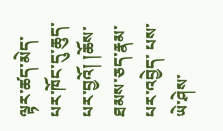ལྟར་ཚད་མེད་པར་ཁོང་དུ་ཆུད་པར་བྱའོ། །ཆོས་ཐམས་ཅད་རྣམ་པར་འབྱེད་ པས་ཡེ་ཤེས་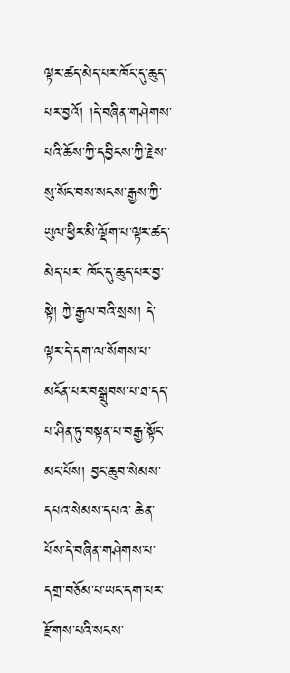ལྟར་ཚད་མེད་པར་ཁོང་དུ་ཆུད་པར་བྱའོ། །དེ་བཞིན་གཤེགས་པའི་ཆོས་ཀྱི་དབྱིངས་ཀྱི་རྗེས་སུ་སོང་བས་སངས་རྒྱས་ཀྱི་ཡུལ་ཕྱིར་མི་ལྡོག་པ་ལྟར་ཚད་མེད་པར་ ཁོང་དུ་ཆུད་པར་བྱ་སྟེ། ཀྱེ་རྒྱལ་བའི་སྲས། དེ་ལྟར་དེ་དག་ལ་སོགས་པ་མངོན་པར་བསྒྲུབས་པ་ཐ་དད་པ་ཤིན་ཏུ་བསྟན་པ་བརྒྱ་སྟོང་མང་པོས། བྱང་ཆུབ་སེམས་དཔའ་སེམས་དཔའ་ ཆེན་པོས་དེ་བཞིན་གཤེགས་པ་དགྲ་བཅོམ་པ་ཡང་དག་པར་རྫོགས་པའི་སངས་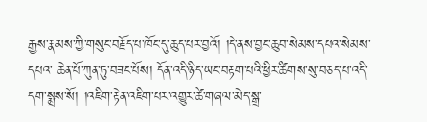རྒྱས་རྣམས་ཀྱི་གསུང་བརྗོད་པ་ཁོང་དུ་ཆུད་པར་བྱའོ། །དེ་ནས་བྱང་ཆུབ་སེམས་དཔའ་སེམས་དཔའ་ ཆེན་པོ་ཀུན་ཏུ་བཟང་པོས། དོན་འདི་ཉིད་ཡང་བརྟག་པའི་ཕྱིར་ཚིགས་སུ་བཅད་པ་འདི་དག་སྨྲས་སོ། །འཇིག་རྟེན་འཇིག་པར་འགྱུར་ཚེ་གཞལ་མེད་སྒྲ་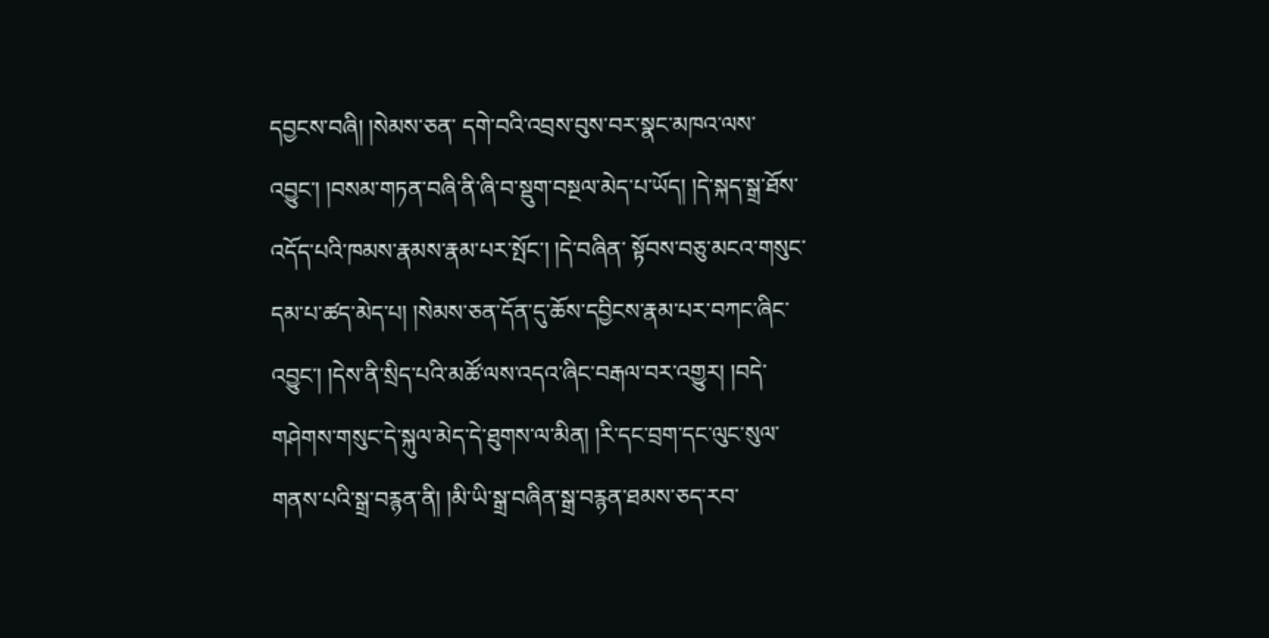དབྱངས་བཞི། །སེམས་ཅན་ དགེ་བའི་འབྲས་བུས་བར་སྣང་མཁའ་ལས་འབྱུང་། །བསམ་གཏན་བཞི་ནི་ཞི་བ་སྡུག་བསྔལ་མེད་པ་ཡོད། །དེ་སྐད་སྒྲ་ཐོས་འདོད་པའི་ཁམས་རྣམས་རྣམ་པར་སྤོང་། །དེ་བཞིན་ སྟོབས་བཅུ་མངའ་གསུང་དམ་པ་ཚད་མེད་པ། །སེམས་ཅན་དོན་དུ་ཆོས་དབྱིངས་རྣམ་པར་བཀང་ཞིང་འབྱུང་། །དེས་ནི་སྲིད་པའི་མཚོ་ལས་འདའ་ཞིང་བརྒལ་བར་འགྱུར། །བདེ་ གཤེགས་གསུང་དེ་སྐུལ་མེད་དེ་ཐུགས་ལ་མིན། །རི་དང་བྲག་དང་ལུང་སུལ་གནས་པའི་སྒྲ་བརྙན་ནི། །མི་ཡི་སྒྲ་བཞིན་སྒྲ་བརྙན་ཐམས་ཅད་རབ་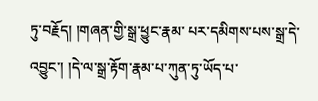ཏུ་བརྗོད། །གཞན་གྱི་སྒྲ་ཕྱུང་རྣམ་ པར་དམིགས་པས་སྒྲ་དེ་འབྱུང་། །དེ་ལ་སྒྲ་རྟོག་རྣམ་པ་ཀུན་ཏུ་ཡོད་པ་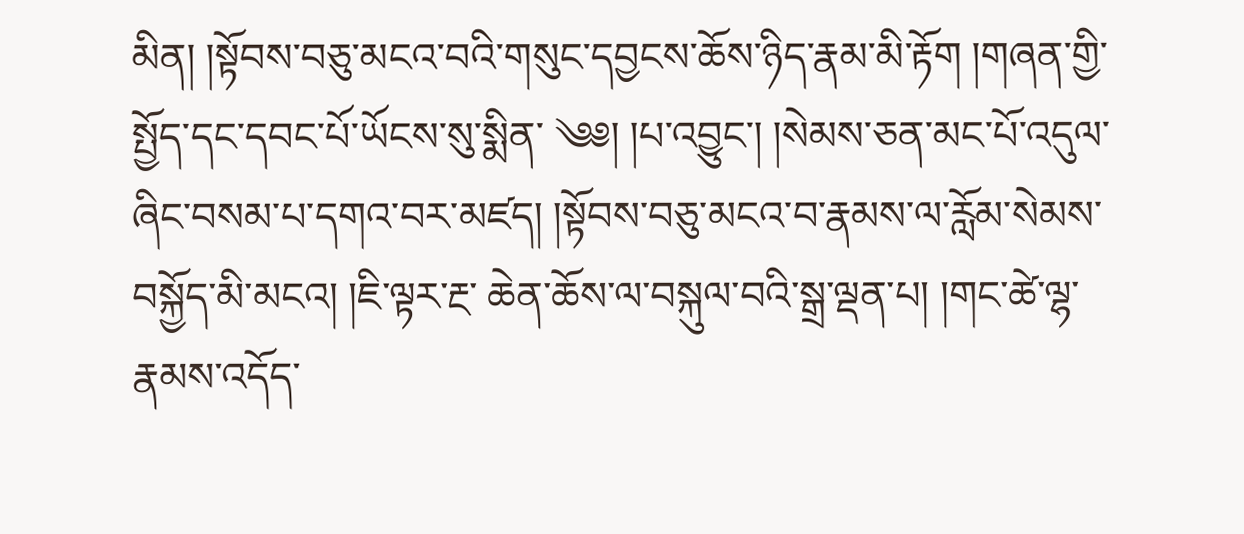མིན། །སྟོབས་བཅུ་མངའ་བའི་གསུང་དབྱངས་ཆོས་ཉིད་རྣམ་མི་རྟོག །གཞན་གྱི་སྤྱོད་དང་དབང་པོ་ཡོངས་སུ་སྨིན་ ༄༅། །པ་འབྱུང་། །སེམས་ཅན་མང་པོ་འདུལ་ཞིང་བསམ་པ་དགའ་བར་མཛད། །སྟོབས་བཅུ་མངའ་བ་རྣམས་ལ་རློམ་སེམས་བསྐྱོད་མི་མངའ། །ཇི་ལྟར་རྔ་ ཆེན་ཆོས་ལ་བསྐུལ་བའི་སྒྲ་ལྡན་པ། །གང་ཚེ་ལྷ་རྣམས་འདོད་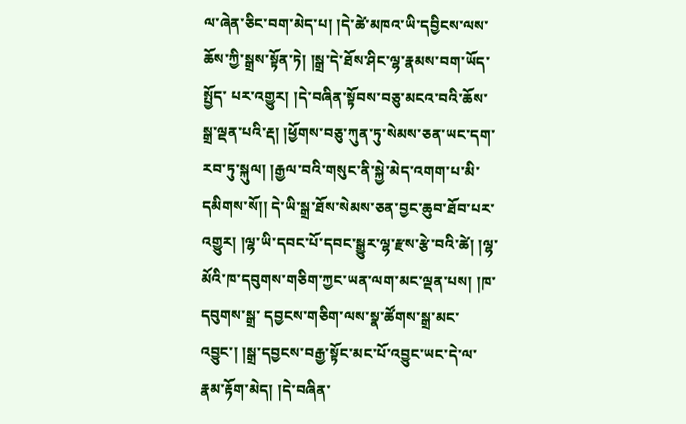ལ་ཞེན་ཅིང་བག་མེད་པ། །དེ་ཚེ་མཁའ་ཡི་དབྱིངས་ལས་ཆོས་ཀྱི་སྒྲས་སྟོན་ཏེ། །སྒྲ་དེ་ཐོས་ཤིང་ལྷ་རྣམས་བག་ཡོད་སྤྱོད་ པར་འགྱུར། །དེ་བཞིན་སྟོབས་བཅུ་མངའ་བའི་ཆོས་སྒྲ་ལྡན་པའི་རྡ། །ཕྱོགས་བཅུ་ཀུན་ཏུ་སེམས་ཅན་ཡང་དག་རབ་ཏུ་སྐུལ། །རྒྱལ་བའི་གསུང་ནི་སྐྱེ་མེད་འགག་པ་མི་དམིགས་སོ།། དེ་ཡི་སྒྲ་ཐོས་སེམས་ཅན་བྱང་ཆུབ་ཐོབ་པར་འགྱུར། །ལྷ་ཡི་དབང་པོ་དབང་སྒྱུར་ལྷ་རྫས་རྩེ་བའི་ཚེ། །ལྷ་མོའི་ཁ་དབུགས་གཅིག་ཀྱང་ཡན་ལག་མང་ལྡན་པས། །ཁ་དབུགས་སྒྲ་ དབྱངས་གཅིག་ལས་སྣ་ཚོགས་སྒྲ་མང་འབྱུང་། །སྒྲ་དབྱངས་བརྒྱ་སྟོང་མང་པོ་འབྱུང་ཡང་དེ་ལ་རྣམ་རྟོག་མེད། །དེ་བཞིན་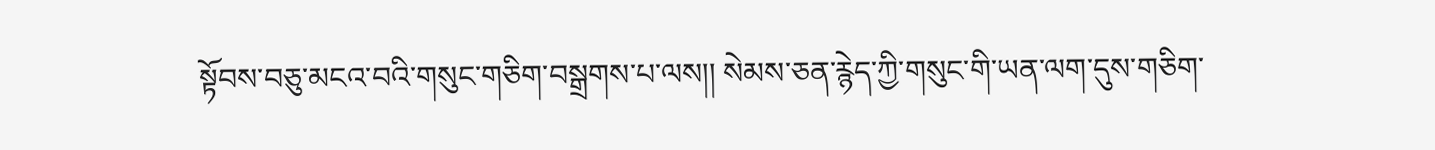སྟོབས་བཅུ་མངའ་བའི་གསུང་གཅིག་བསྒྲགས་པ་ལས།། སེམས་ཅན་རྙེད་ཀྱི་གསུང་གི་ཡན་ལག་དུས་གཅིག་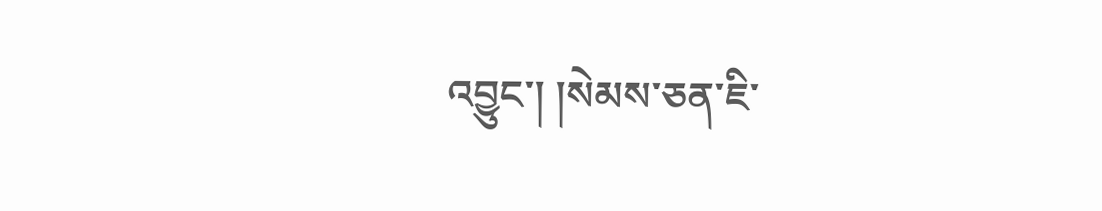འབྱུང་། །སེམས་ཅན་ཇི་